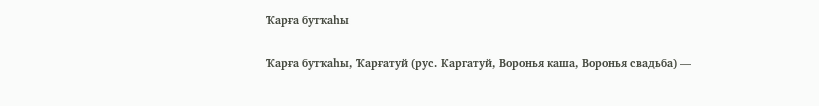Ҡарға бутҡаһы

Ҡарға бутҡаһы, Ҡарғатуй (рус. Каргатуй, Воронья каша, Воронья свадьба) —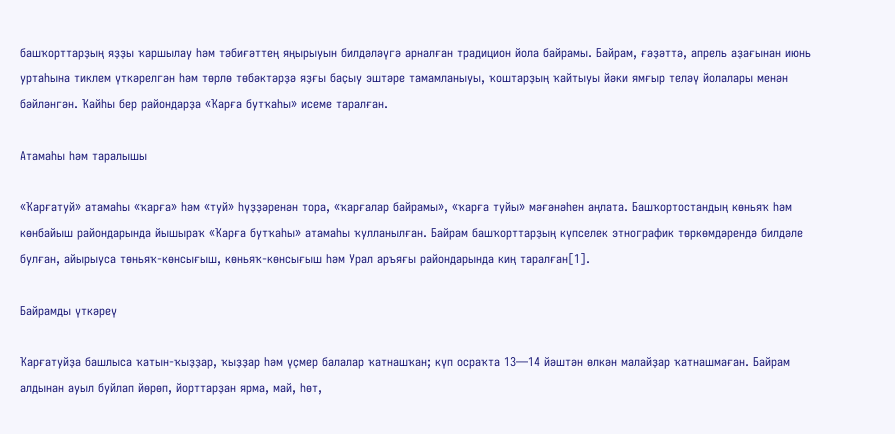башҡорттарҙың яҙҙы ҡаршылау һәм тәбиғәттең яңырыуын билдәләүгә арналған традицион йола байрамы. Байрам, ғәҙәттә, апрель аҙағынан июнь уртаһына тиклем үткәрелгән һәм төрлө төбәктәрҙә яҙғы баҫыу эштәре тамамланыуы, ҡоштарҙың ҡайтыуы йәки ямғыр теләү йолалары менән бәйләнгән. Ҡайһы бер райондарҙа «Ҡарға бутҡаһы» исеме таралған.

Атамаһы һәм таралышы

«Ҡарғатуй» атамаһы «ҡарға» һәм «туй» һүҙҙәренән тора, «ҡарғалар байрамы», «ҡарға туйы» мәғәнәһен аңлата. Башҡортостандың көньяҡ һәм көнбайыш райондарында йышыраҡ «Ҡарға бутҡаһы» атамаһы ҡулланылған. Байрам башҡорттарҙың күпселек этнографик төркөмдәрендә билдәле булған, айырыуса төньяҡ-көнсығыш, көньяҡ-көнсығыш һәм Урал аръяғы райондарында киң таралған[1].

Байрамды үткәреү

Ҡарғатуйҙа башлыса ҡатын-ҡыҙҙар, ҡыҙҙар һәм үҫмер балалар ҡатнашҡан; күп осраҡта 13—14 йәштән өлкән малайҙар ҡатнашмаған. Байрам алдынан ауыл буйлап йөрөп, йорттарҙан ярма, май, һөт,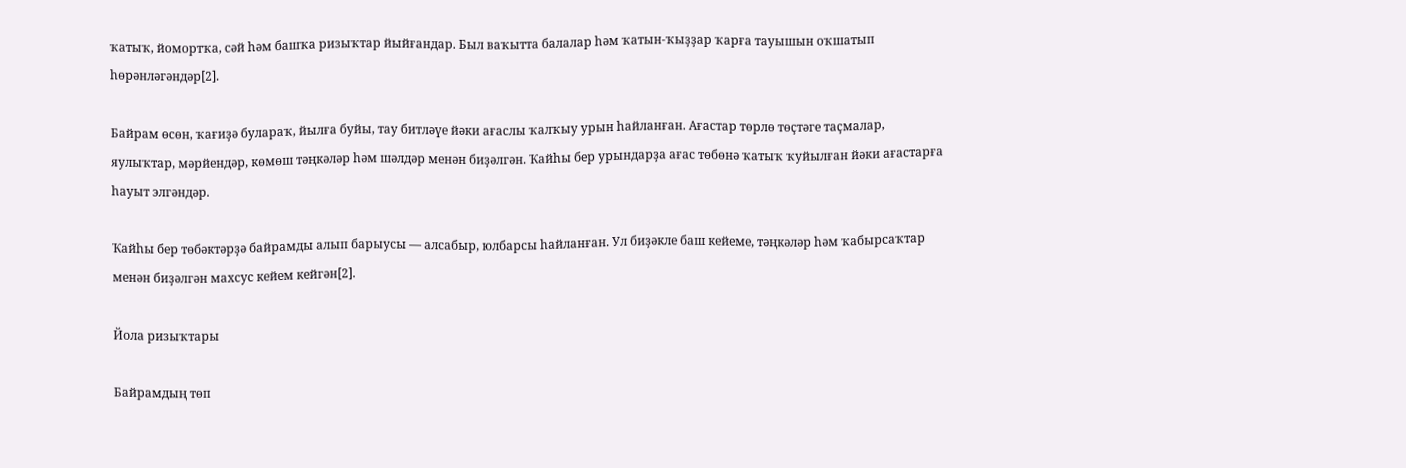ҡатыҡ, йомортҡа, сәй һәм башҡа ризыҡтар йыйғандар. Был ваҡытта балалар һәм ҡатын-ҡыҙҙар ҡарға тауышын оҡшатып һөрәнләгәндәр[2].

Байрам өсөн, ҡағиҙә булараҡ, йылға буйы, тау битләүе йәки ағаслы ҡалҡыу урын һайланған. Ағастар төрлө төҫтәге таҫмалар, яулыҡтар, мәрйендәр, көмөш тәңкәләр һәм шәлдәр менән биҙәлгән. Ҡайһы бер урындарҙа ағас төбөнә ҡатыҡ ҡуйылған йәки ағастарға һауыт элгәндәр.

Ҡайһы бер төбәктәрҙә байрамды алып барыусы — алсабыр, юлбарсы һайланған. Ул биҙәкле баш кейеме, тәңкәләр һәм ҡабырсаҡтар менән биҙәлгән махсус кейем кейгән[2].

Йола ризыҡтары

Байрамдың төп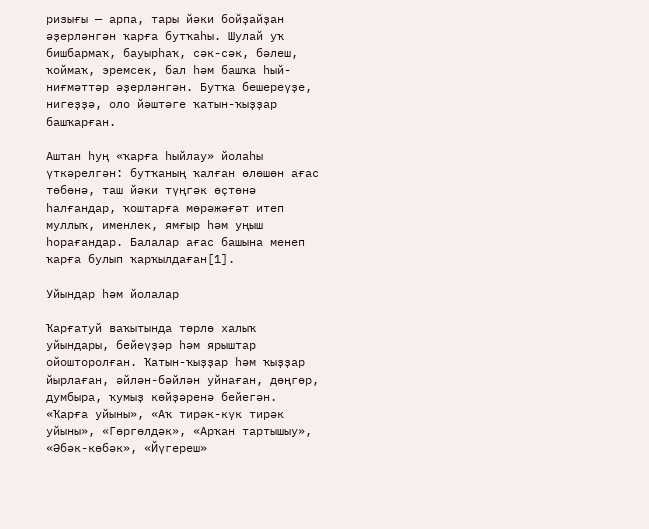ризығы — арпа, тары йәки бойҙайҙан әҙерләнгән ҡарға бутҡаһы. Шулай уҡ бишбармаҡ, бауырһаҡ, сәк-сәк, бәлеш, ҡоймаҡ, эремсек, бал һәм башҡа һый-ниғмәттәр әҙерләнгән. Бутҡа бешереүҙе, нигеҙҙә, оло йәштәге ҡатын-ҡыҙҙар башҡарған.

Аштан һуң «ҡарға һыйлау» йолаһы үткәрелгән: бутҡаның ҡалған өлөшөн ағас төбөнә, таш йәки түңгәк өҫтөнә һалғандар, ҡоштарға мөрәжәғәт итеп муллыҡ, именлек, ямғыр һәм уңыш һорағандар. Балалар ағас башына менеп ҡарға булып ҡарҡылдаған[1].

Уйындар һәм йолалар

Ҡарғатуй ваҡытында төрлө халыҡ уйындары, бейеүҙәр һәм ярыштар ойошторолған. Ҡатын-ҡыҙҙар һәм ҡыҙҙар йырлаған, әйлән-бәйлән уйнаған, дөңгөр, думбыра, ҡумыҙ көйҙәренә бейегән. «Ҡарға уйыны», «Аҡ тирәк-күк тирәк уйыны», «Гөргөлдәк», «Арҡан тартышыу», «Әбәк-көбәк», «Йүгереш»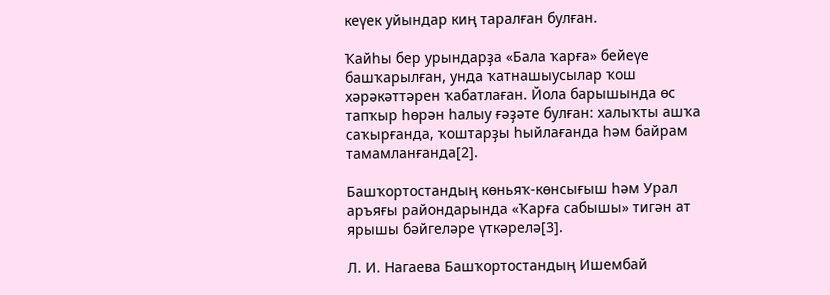кеүек уйындар киң таралған булған.

Ҡайһы бер урындарҙа «Бала ҡарға» бейеүе башҡарылған, унда ҡатнашыусылар ҡош хәрәкәттәрен ҡабатлаған. Йола барышында өс тапҡыр һөрән һалыу ғәҙәте булған: халыҡты ашҡа саҡырғанда, ҡоштарҙы һыйлағанда һәм байрам тамамланғанда[2].

Башҡортостандың көньяҡ-көнсығыш һәм Урал аръяғы райондарында «Ҡарға сабышы» тигән ат ярышы бәйгеләре үткәрелә[3].

Л. И. Нагаева Башҡортостандың Ишембай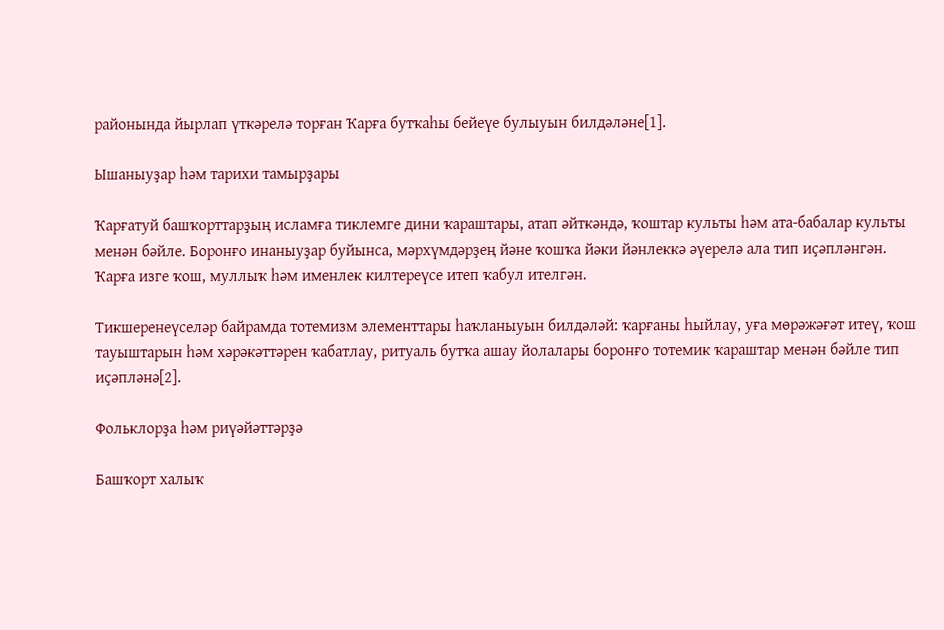районында йырлап үткәрелә торған Ҡарға бутҡаһы бейеүе булыуын билдәләне[1].

Ышаныуҙар һәм тарихи тамырҙары

Ҡарғатуй башҡорттарҙың исламға тиклемге дини ҡараштары, атап әйткәндә, ҡоштар культы һәм ата-бабалар культы менән бәйле. Боронғо инаныуҙар буйынса, мәрхүмдәрҙең йәне ҡошҡа йәки йәнлеккә әүерелә ала тип иҫәпләнгән. Ҡарға изге ҡош, муллыҡ һәм именлек килтереүсе итеп ҡабул ителгән.

Тикшеренеүселәр байрамда тотемизм элементтары һаҡланыуын билдәләй: ҡарғаны һыйлау, уға мөрәжәғәт итеү, ҡош тауыштарын һәм хәрәкәттәрен ҡабатлау, ритуаль бутҡа ашау йолалары боронғо тотемик ҡараштар менән бәйле тип иҫәпләнә[2].

Фольклорҙа һәм риүәйәттәрҙә

Башҡорт халыҡ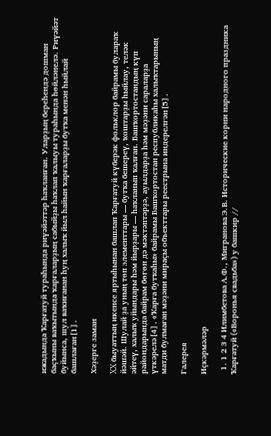ижадында Ҡарғатуй тураһында риүәйәттәр һаҡланған. Уларҙың береһендә дошман баҫҡыны ваҡытында ҡарғаларҙың сабыйҙы һаҡлап ҡалыуы тураһында һөйләнелә. Риүәйәт буйынса, шул ваҡиғанан һуң халыҡ йыл һайын ҡарғаларҙы бутҡа менән һыйлай башлаған[1].

Хәҙерге заман

XX быуаттың икенсе яртыһынан башлап Ҡарғатуй күберәк фольклор байрамы булараҡ йәшәй. Шулай ҙа уның төп элементтары — бутҡа бешереү, ҡоштарҙы һыйлау, теләк әйтеү, халыҡ уйындары һәм йырҙары — һаҡланып ҡалған. Башҡортостандың күп райондарында байрам бөгөн дә мәктәптәрҙә, ауылдарҙа һәм мәҙәни сараларҙа үткәрелә[4]. «Ҡарға бутҡаһы» байрамы Башҡортостан республикаһы халыҡтарының матди булмаған мәҙәни мираҫы объекттары реестрына индерелгән[5].

Галерея

Иҫкәрмәләр

  1. 1 2 3 4 Илимбетова А.Ф., Мигранова Э.В. Исторические корни народного праздника Ҡарғатуй («Воронья свадьба») у башкир //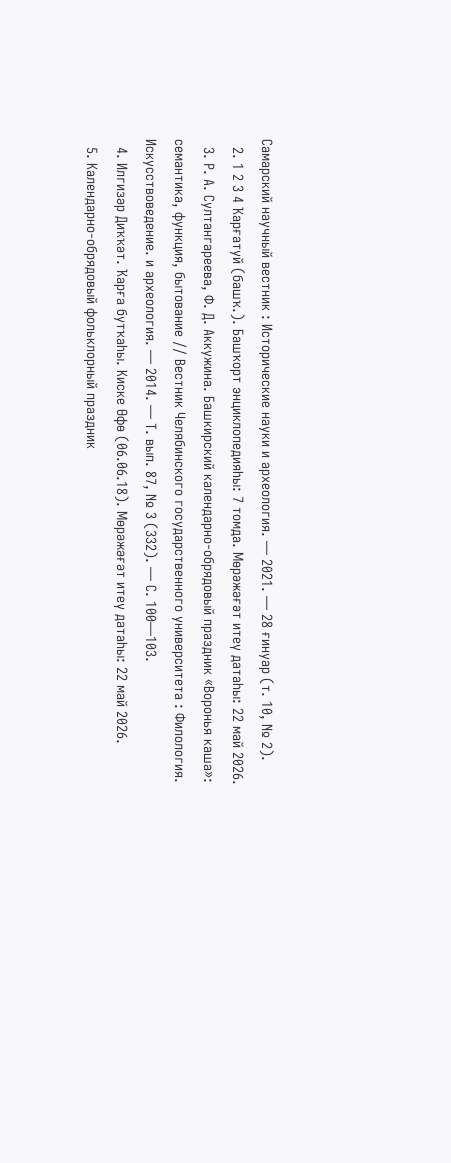Самарский научный вестник : Исторические науки и археология. — 2021. — 28 ғинуар (т. 10, № 2).
  2. 1 2 3 4 Ҡарғатуй (башҡ.). Башҡорт энциклопедияһы: 7 томда. Мөрәжәғәт итеү датаһы: 22 май 2026.
  3. Р. А. Султангареева, Ф. Д. Аккужина. Башкирский календарно-обрядовый праздник «Воронья каша»: семантика, функция, бытование // Вестник Челябинского государственного университета : Филология. Искусствоведение. и археология. — 2014. — Т. вып. 87, № 3 (332). — С. 100—103.
  4. Илгизәр Диҡҡәт. Ҡарға бутҡаһы. Киске Өфө (06.06.18). Мөрәжәғәт итеү датаһы: 22 май 2026.
  5. Календарно-обрядовый фольклорный праздник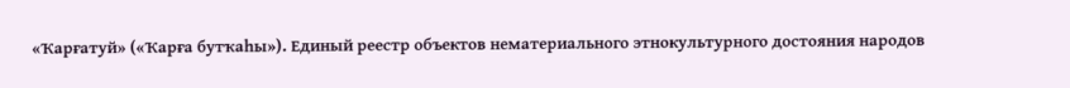«Ҡарғатуй» («Ҡарға бутҡаһы»). Единый реестр объектов нематериального этнокультурного достояния народов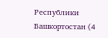Республики Башкортостан (4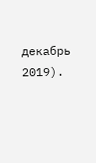декабрь 2019).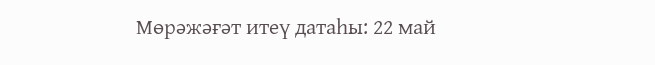Мөрәжәғәт итеү датаһы: 22 май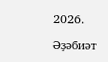2026.

Әҙәбиәт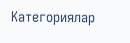Категориялар